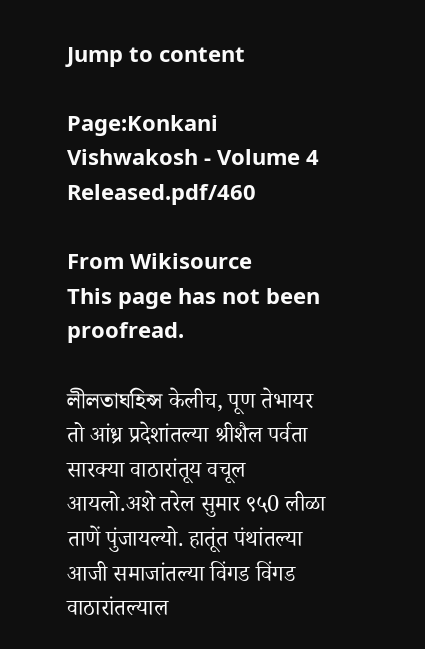Jump to content

Page:Konkani Vishwakosh - Volume 4 Released.pdf/460

From Wikisource
This page has not been proofread.

লীলতাঘহিন্স केलीच, पूण तेभायर तो आंध्र प्रदेशांतल्या श्रीशैल पर्वता सारक्या वाठारांतूय वचूल आयलो.अशे तरेल सुमार ९५0 लीळा ताणें पुंजायल्यो. हातूंत पंथांतल्या आजी समाजांतल्या विंगड विंगड वाठारांतल्याल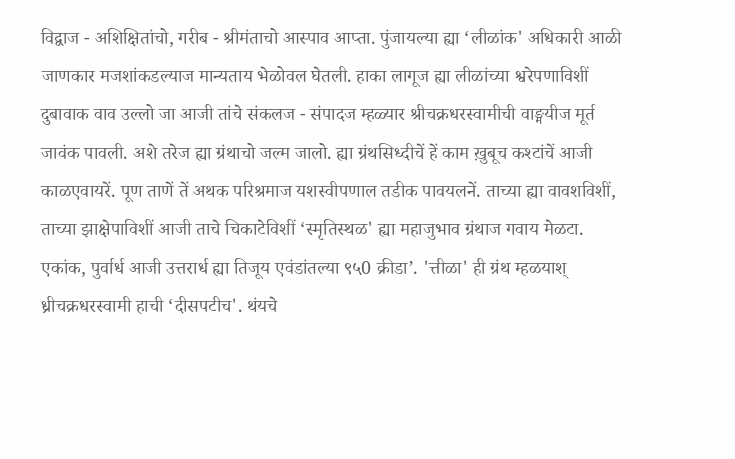विद्वाज - अशिक्षितांचो, गरीब - श्रीमंताचो आस्पाव आप्ता. पुंजायल्या ह्या ‘लीळांक' अधिकारी आळी जाणकार मजशांकडल्याज मान्यताय भेळोवल घेतली. हाका लागूज ह्या लीळांच्या श्वरेपणाविशीं दुबावाक वाव उल्लो जा आजी तांचे संकलज - संपादज म्हळ्यार श्रीचक्रधरस्वामीची वाङ्मयीज मूर्त जावंक पावली. अशे तरेज ह्या ग्रंथाचो जल्म जालो. ह्या ग्रंथसिध्दीचें हें काम ख़ुबूच कश्टांचें आजी काळएवायरें. पूण ताणें तें अथक परिश्रमाज यशस्वीपणाल तडीक पावयलनें. ताच्या ह्या वावशविशीं, ताच्या झाक्षेपाविशीं आजी ताचे चिकाटेविशीं ‘स्मृतिस्थळ' ह्या महाजुभाव ग्रंथाज गवाय मेळटा. एकांक, पुर्वार्ध आजी उत्तरार्ध ह्या तिजूय एवंडांतल्या ९५0 क्रीडा’. 'त्तीळा' ही ग्रंथ म्हळयाश् ध्रीचक्रधरस्वामी हाची ‘दीसपटीच'. थंयचे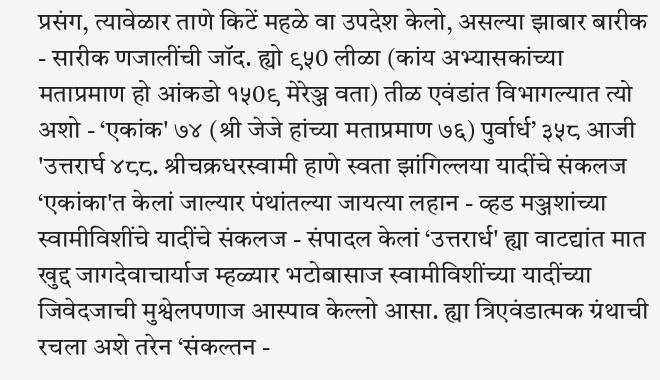प्रसंग, त्यावेळार ताणे किटें महळे वा उपदेश केलो, असल्या झाबार बारीक - सारीक णजालींची जॉद. ह्यो ९५0 लीळा (कांय अभ्यासकांच्या मताप्रमाण हो आंकडो १५0९ मेरेञ्ज वता) तीळ एवंडांत विभागल्यात त्यो अशो - ‘एकांक' ७४ (श्री जेजे हांच्या मताप्रमाण ७६) पुर्वार्ध’ ३५८ आजी 'उत्तरार्घ ४८८. श्रीचक्रधरस्वामी हाणे स्वता झांगिल्लया यादींचे संकलज ‘एकांका'त केलां जाल्यार पंथांतल्या जायत्या लहान - व्हड मञ्जशांच्या स्वामीविशींचे यादींचे संकलज - संपादल केलां ‘उत्तरार्ध' ह्या वाटद्यांत मात खुद्द जागदेवाचार्याज म्हळ्यार भटोबासाज स्वामीविशींच्या यादींच्या जिवेदजाची मुश्वेलपणाज आस्पाव केल्लो आसा. ह्या त्रिएवंडात्मक ग्रंथाची रचला अशे तरेन ‘संकल्तन -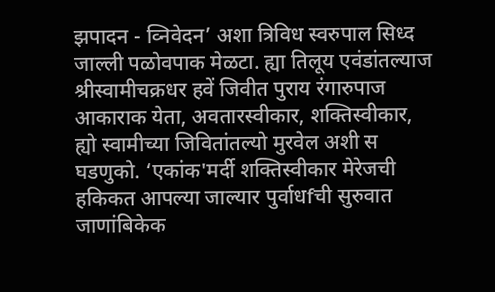झपादन - व्निवेदन’ अशा त्रिविध स्वरुपाल सिध्द जाल्ली पळोवपाक मेळटा. ह्या तिलूय एवंडांतल्याज श्रीस्वामीचक्रधर हवें जिवीत पुराय रंगारुपाज आकाराक येता, अवतारस्वीकार, शक्तिस्वीकार, ह्यो स्वामीच्या जिवितांतल्यो मुरवेल अशी स घडणुको. ‘एकांक'मर्दी शक्तिस्वीकार मेरेजची हकिकत आपल्या जाल्यार पुर्वाधfची सुरुवात जाणांबिकेक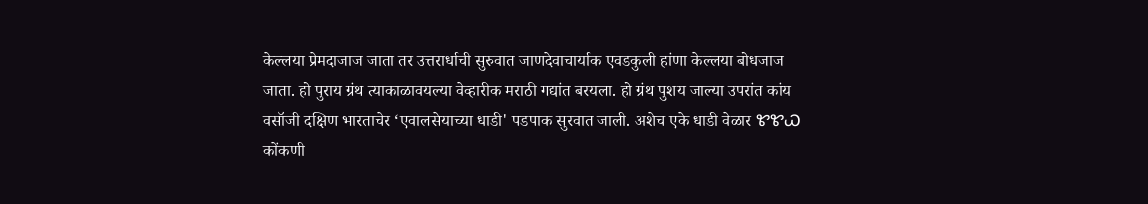केल्लया प्रेमदाजाज जाता तर उत्तरार्धाची सुरुवात जाणदेवाचार्याक एवडकुली हांणा केल्लया बोधजाज जाता. हो पुराय ग्रंथ त्याकाळावयल्या वेव्हारीक मराठी गद्यांत बरयला. हो ग्रंथ पुशय जाल्या उपरांत कांय वसॉजी दक्षिण भारताचेर ‘एवालसेयाच्या धाडी' पडपाक सुरवात जाली. अशेच एके धाडी वेळार ᏑᏑᏇ कोंकणी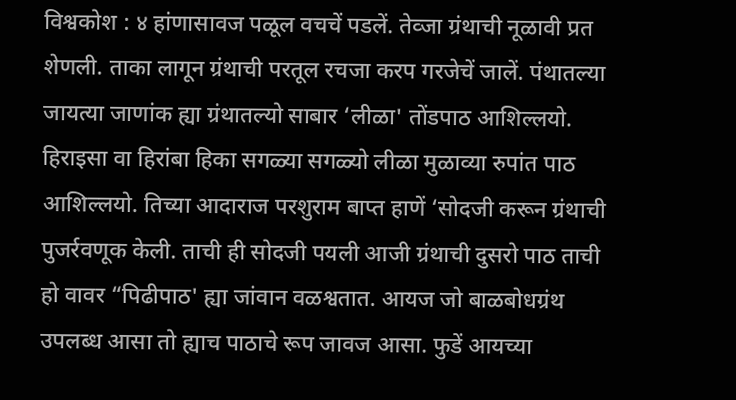विश्वकोश : ४ हांणासावज पळूल वचचें पडलें. तेव्जा ग्रंथाची नूळावी प्रत शेणली. ताका लागून ग्रंथाची परतूल रचजा करप गरजेचें जालें. पंथातल्या जायत्या जाणांक ह्या ग्रंथातल्यो साबार ‘लीळा' तोंडपाठ आशिल्लयो. हिराइसा वा हिरांबा हिका सगळ्या सगळ्यो लीळा मुळाव्या रुपांत पाठ आशिल्लयो. तिच्या आदाराज परशुराम बाप्त हाणें ‘सोदजी करून ग्रंथाची पुजर्रवणूक केली. ताची ही सोदजी पयली आजी ग्रंथाची दुसरो पाठ ताची हो वावर “पिढीपाठ' ह्या जांवान वळश्वतात. आयज जो बाळबोधग्रंथ उपलब्ध आसा तो ह्याच पाठाचे रूप जावज आसा. फुडें आयच्या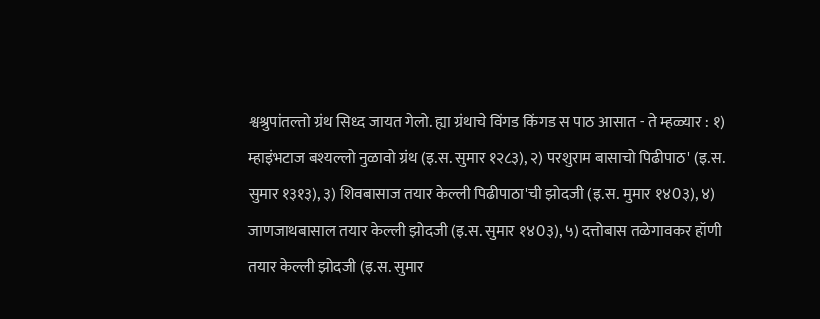श्वश्रुपांतल्तो ग्रंथ सिध्द जायत गेलो. ह्या ग्रंथाचे विंगड किंगड स पाठ आसात - ते म्हळ्यार : १) म्हाइंभटाज बश्यल्लो नुळावो ग्रंथ (इ.स. सुमार १२८३), २) परशुराम बासाचो पिढीपाठ' (इ.स. सुमार १३१३), ३) शिवबासाज तयार केल्ली पिढीपाठा'ची झोदजी (इ.स. मुमार १४0३), ४) जाणजाथबासाल तयार केल्ली झोदजी (इ.स. सुमार १४0३), ५) दत्तोबास तळेगावकर हॉणी तयार केल्ली झोदजी (इ.स. सुमार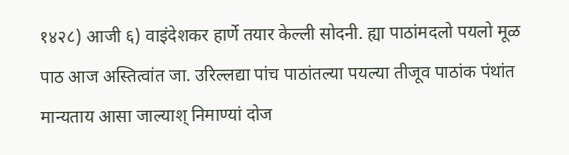१४२८) आजी ६) वाइंदेशकर हार्णे तयार केल्ली सोदनी. ह्या पाठांमदलो पयलो मूळ पाठ आज अस्तित्वांत जा. उरिल्लद्या पांच पाठांतल्या पयल्या तीजूव पाठांक पंथांत मान्यताय आसा जाल्याश् निमाण्यां दोज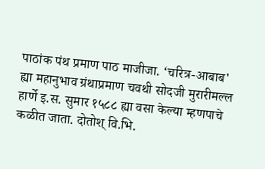पाठांक पंथ प्रमाण पाठ माजीजा. ‘चरित्र-आबाब' ह्या महानुभाव ग्रंथाप्रमाण चवथी सोदजी मुरारीमल्ल हार्णे इ.स. सुमार १५८८ ह्या वसा केल्या म्हणपाचे कळीत जाता. दोतोश् वि.भि.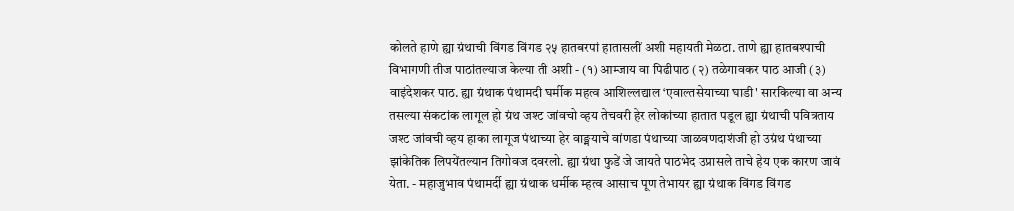कोलते हाणे ह्या ग्रंथाची विंगड विंगड २५ हातबरपां हातासलीं अशी महायती मेळटा. ताणे ह्या हातबश्पाची विभागणी तीज पाठांतल्याज केल्या ती अशी - (१) आम्जाय वा पिढीपाठ (२) तळेगावकर पाठ आजी (३) वाइंदेशकर पाठ. ह्या ग्रंथाक पंथामदी घर्मीक महत्व आशिल्लद्याल ‘एवाल्तसेयाच्या घाडी' सारकिल्या वा अन्य तसल्या संकटांक लागूल हो ग्रंथ जश्ट जांवचो व्हय तेचवरी हेर लोकांच्या हातात पडूल ह्या ग्रंथाची पवित्रताय जश्ट जांवची व्हय हाका लागूज पंथाच्या हेर वाङ्मयाचे वांणडा पंथाच्या जाळवणदाशंजी हो उग्रंथ पंथाच्या झांकेतिक लिपयेंतल्यान तिगोवज दवरलो. ह्या ग्रंथा फुडें जे जायते पाठभेद उप्रासले ताचे हेय एक कारण जावं येता. - महाजुभाव पंथामर्दी ह्या ग्रंथाक धर्मीक म्हत्व आसाच पूण तेभायर ह्या ग्रंथाक विंगड विंगड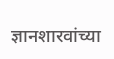ज्ञानशारवांच्या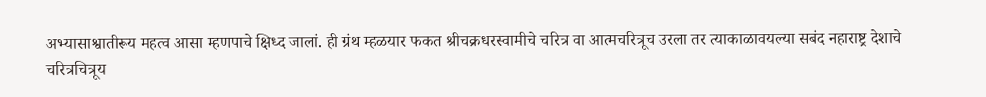अभ्यासाश्वातीरूय महत्व आसा म्हणपाचे क्षिध्द जालां. ही ग्रंथ म्हळयार फकत श्रीचक्रधरस्वामीचे चरित्र वा आत्मचरित्रूच उरला तर त्याकाळावयल्या सबंद नहाराष्ट्र देशाचे चरित्रचित्रूय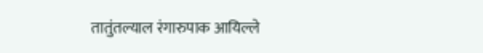तातुंतल्याल रंगारुपाक आयिल्ले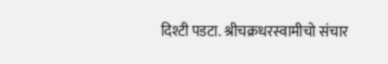दिश्टी पडटा. श्रीचक्रधरस्वामीचो संचार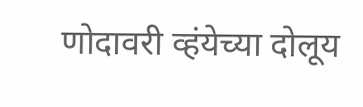णोदावरी व्हंयेच्या दोलूय